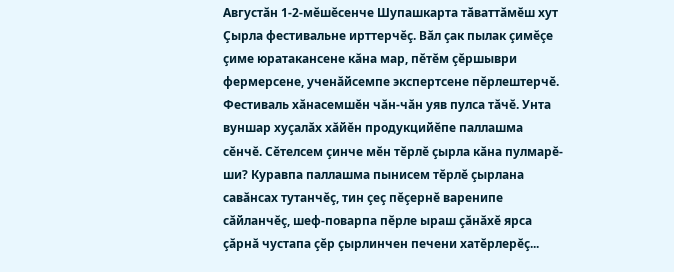Августăн 1-2-мĕшĕсенче Шупашкарта тăваттăмĕш хут Çырла фестивальне ирттерчĕç. Вăл çак пылак çимĕçе çиме юратакансене кăна мар, пĕтĕм çĕршыври фермерсене, ученăйсемпе экспертсене пĕрлештерчĕ.
Фестиваль хăнасемшĕн чăн-чăн уяв пулса тăчĕ. Унта вуншар хуçалăх хăйĕн продукцийĕпе паллашма сĕнчĕ. Сĕтелсем çинче мĕн тĕрлĕ çырла кăна пулмарĕ-ши? Куравпа паллашма пынисем тĕрлĕ çырлана савăнсах тутанчĕç, тин çеç пĕçернĕ варенипе сăйланчĕç, шеф-поварпа пĕрле ыраш çăнăхĕ ярса çăрнă чустапа çĕр çырлинчен печени хатĕрлерĕç...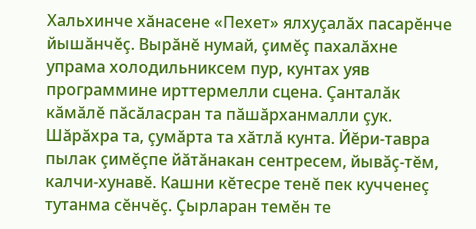Хальхинче хăнасене «Пехет» ялхуçалăх пасарĕнче йышăнчĕç. Вырăнĕ нумай, çимĕç пахалăхне упрама холодильниксем пур, кунтах уяв программине ирттермелли сцена. Çанталăк кăмăлĕ пăсăласран та пăшăрханмалли çук. Шăрăхра та, çумăрта та хăтлă кунта. Йĕри-тавра пылак çимĕçпе йăтăнакан сентресем, йывăç-тĕм, калчи-хунавĕ. Кашни кĕтесре тенĕ пек кучченеç тутанма сĕнчĕç. Çырларан темĕн те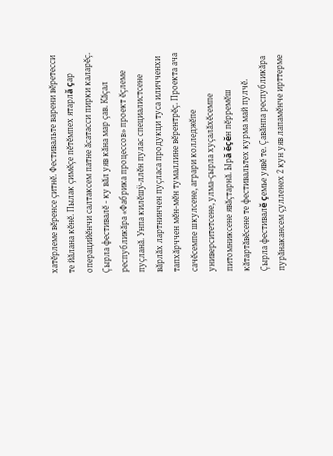хатĕрлеме вĕренсе çитнĕ. Фестивальте варени вĕретесси те йăлана кĕнĕ. Пылак çимĕçе пĕтĕмпех ятарлă çар операцийĕнчи салтаксем патне ăсатасси пирки каларĕç.
Çырла фестивалĕ - ку вăл уяв кăна мар çав. Кăçал республикăра «Фабрика процессов» проект ĕçлеме пуçланă. Унпа килĕшÿ-ллĕн пулас специалистсене вăрлăх лартнинчен пуçласа продукци туса иличченхи тапхăрччен мĕн-мĕн тумаллине вĕрентрĕç. Проекта ача сачĕсемпе шкулсене, аграри колледжĕпе университетсене, улма-çырла хуçалăхĕсемпе питомниксене явăçтарнă. Ырă ĕçĕн пĕрремĕш кăтартăвĕсене те фестивальтех курма май пулчĕ.
Çырла фестивалĕ çемье уявĕ те. Çавăнпа республикăра пурăнакансем çулленех 2 кун уяв лапамĕнче ирттерме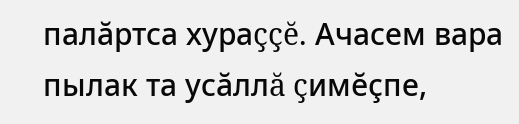палăртса хураççĕ. Ачасем вара пылак та усăллă çимĕçпе,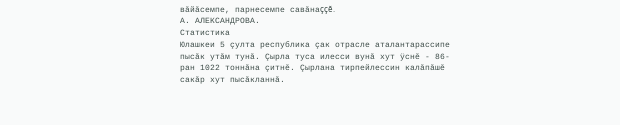вăйăсемпе, парнесемпе савăнаççĕ.
А. АЛЕКСАНДРОВА.
Статистика
Юлашкеи 5 çулта республика çак отрасле аталантарассипе пысăк утăм тунă. Çырла туса илесси вунă хут ÿснĕ - 86-ран 1022 тоннăна çитнĕ. Çырлана тирпейлессин калăпăшĕ сакăр хут пысăкланнă.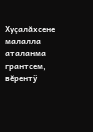Хуçалăхсене малалла аталанма грантсем, вĕрентÿ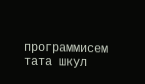программисем тата шкул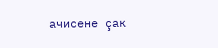ачисене çак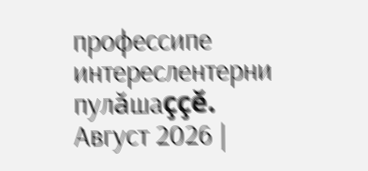профессипе интереслентерни пулăшаççĕ.
Август 2026 |